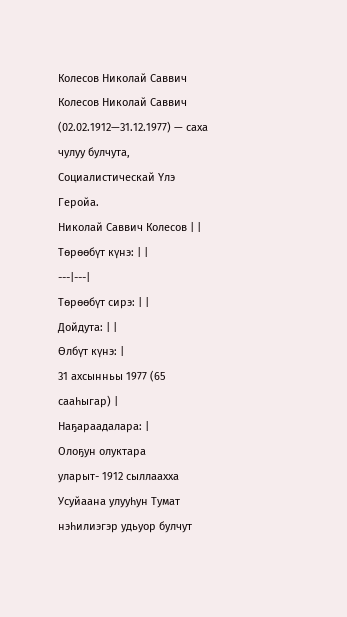Колесов Николай Саввич
Колесов Николай Саввич (02.02.1912—31.12.1977) — саха чулуу булчута, Социалистическай Үлэ Геройа.
Николай Саввич Колесов | |
Төрөөбүт күнэ: | |
---|---|
Төрөөбүт сирэ: | |
Дойдута: | |
Өлбүт күнэ: |
31 ахсынньы 1977 (65 сааһыгар) |
Наҕараадалара: |
Олоҕун олуктара
уларыт- 1912 сыллаахха Усуйаана улууһун Тумат нэһилиэгэр удьуор булчут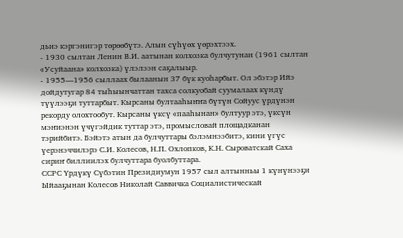дьиэ кэргэнигэр төрөөбүтэ. Алын сүһүөх үөрэхтээх.
- 1930 сылтан Ленин В.И. аатынан колхозка булчутунан (1961 сылтан «Усуйаана» колхозка) үлэлээн саҕалыыр.
- 1955—1956 сыллаах былаанын 37 бүк куоһарбыт. Ол эбэтэр Ийэ дойдутугар 84 тыһыынчаттан тахса солкуобай суумалаах күндү түүлээҕи туттарбыт. Кырсаны бултааһыҥҥа бүтүн Сойуус үрдүнэн рекорду олохтообут. Кырсаны үксү «пааһынан» бултуур этэ, үксүн мэҥиэнэн үчүгэйдик туттар этэ, промысловай площадканан тэрийбитэ. Бэйэтэ атын да булчуттары бэлэмнээбитэ, кини үгүс үерэнэччилэрэ С.И. Колесов, Н.П. Охлопков, К.Н. Сыроватскай Саха сириҥ биллиилэх булчуттара буолбуттара.
ССРС Үрдүкү Сүбэтин Президиумун 1957 сыл алтынньы 1 күнүнээҕи Ыйааҕынан Колесов Николай Саввичка Социалистическай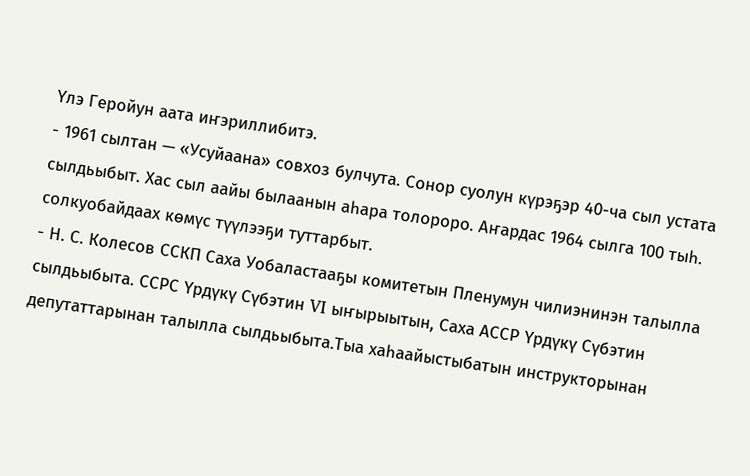Үлэ Геройун аата иҥэриллибитэ.
- 1961 сылтан — «Усуйаана» совхоз булчута. Сонор суолун күрэҕэр 40-ча сыл устата сылдьыбыт. Хас сыл аайы былаанын аһара толороро. Аҥардас 1964 сылга 100 тыһ. солкуобайдаах көмүс түүлээҕи туттарбыт.
- Н. С. Колесов ССКП Саха Уобаластааҕы комитетын Пленумун чилиэнинэн талылла сылдьыбыта. ССРС Үрдүкү Сүбэтин VI ыҥырыытын, Саха АССР Үрдүкү Сүбэтин депутаттарынан талылла сылдьыбыта.Тыа хаһаайыстыбатын инструкторынан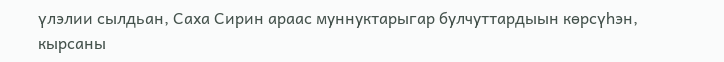үлэлии сылдьан, Саха Сирин араас муннуктарыгар булчуттардыын көрсүһэн, кырсаны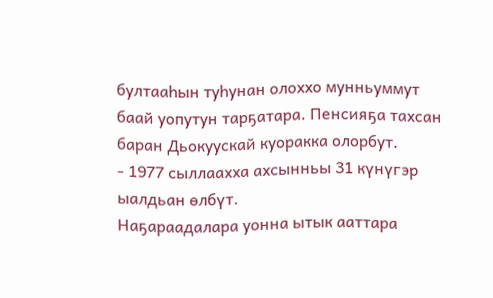бултааһын туһунан олоххо мунньуммут баай уопутун тарҕатара. Пенсияҕа тахсан баран Дьокуускай куоракка олорбут.
- 1977 сыллаахха ахсынньы 31 күнүгэр ыалдьан өлбүт.
Наҕараадалара уонна ытык ааттара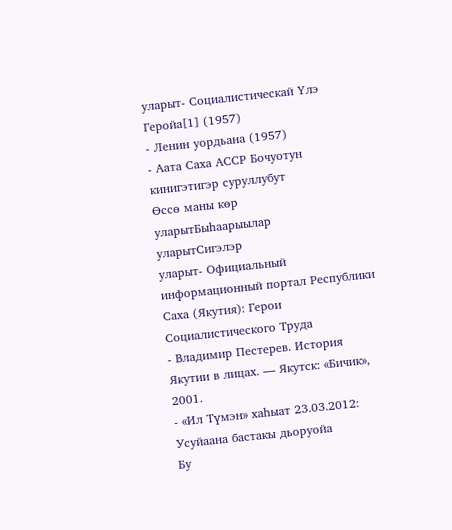уларыт- Социалистическай Үлэ Геройа[1] (1957)
- Ленин уордьана (1957)
- Аата Саха АССР Бочуотун кинигэтигэр суруллубут
Өссө маны көр
уларытБыһаарыылар
уларытСигэлэр
уларыт- Официальный информационный портал Республики Саха (Якутия): Герои Социалистического Труда
- Владимир Пестерев. История Якутии в лицах. — Якутск: «Бичик», 2001.
- «Ил Түмэн» хаһыат 23.03.2012: Усуйаана бастакы дьоруойа
Бу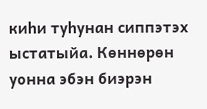киһи туһунан сиппэтэх ыстатыйа. Көннөрөн уонна эбэн биэрэн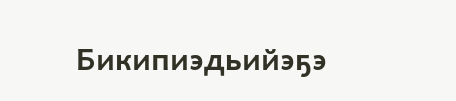Бикипиэдьийэҕэ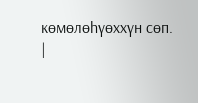көмөлөһүөххүн сөп. |